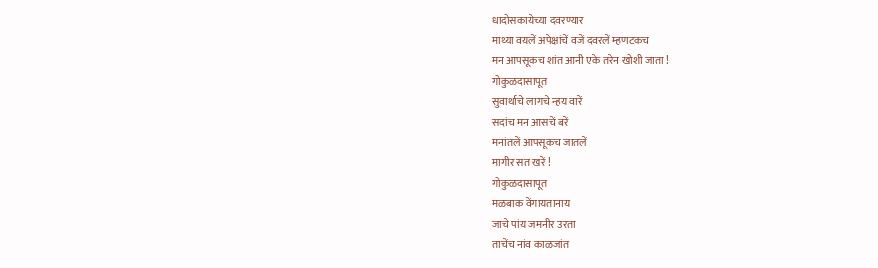धादोसकायेच्या दवरण्यार
माथ्या वयलें अपेक्षांचें वजें दवरलें म्हणटकच
मन आपसूकच शांत आनी एके तरेन खोशी जाता !
गोकुळदासापूत
सुवार्थाचे लागचे न्हय वारें
सदांच मन आसचें बरें
मनांतलें आपसूकच जातलें
मागीर सत खरें !
गोकुळदासापूत
मळबाक वेंगायतानाय
जाचे पांय जमनीर उरता
ताचेंच नांव काळजांत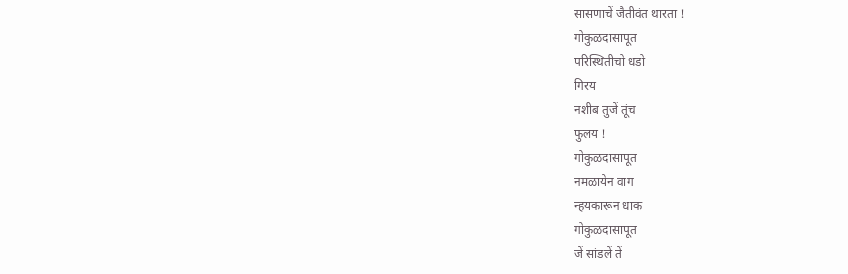सासणाचें जैतीवंत थारता !
गोकुळदासापूत
परिस्थितीचो धडो
गिरय
नशीब तुजें तूंच
फुलय !
गोकुळदासापूत
नमळायेन वाग
न्हयकारून धाक
गोकुळदासापूत
जें सांडलें तें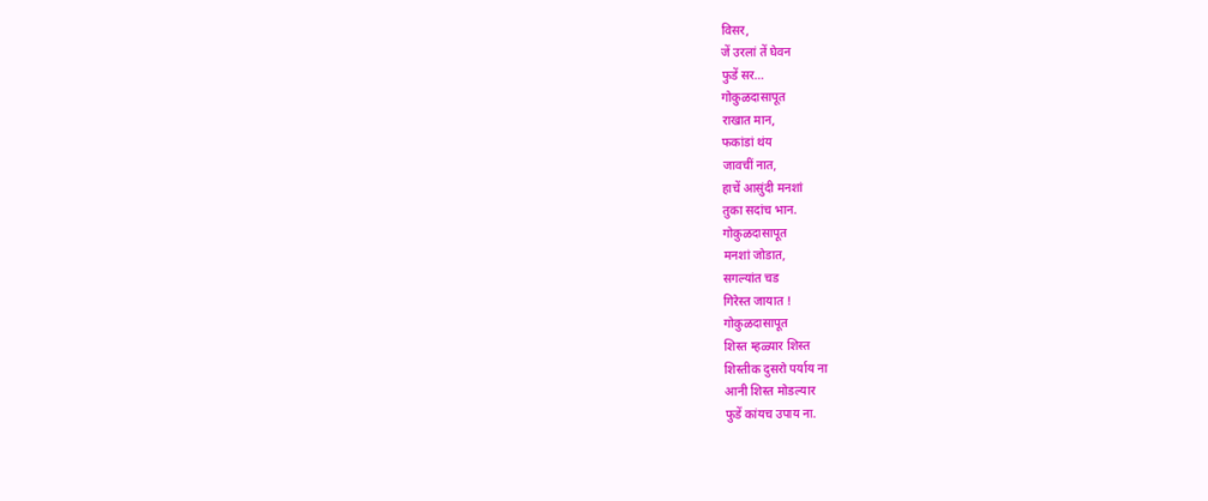विसर,
जें उरलां तें घेवन
फुडें सर…
गोकुळदासापूत
राखात मान,
फकांडां थंय
जावचीं नात,
हाचें आसुंदी मनशां
तुका सदांच भान.
गोकुळदासापूत
मनशां जोडात,
सगल्यांत चड
गिरेस्त जायात !
गोकुळदासापूत
शिस्त म्हळ्यार शिस्त
शिस्तीक दुसरो पर्याय ना
आनी शिस्त मोडल्यार
फुडें कांयच उपाय ना.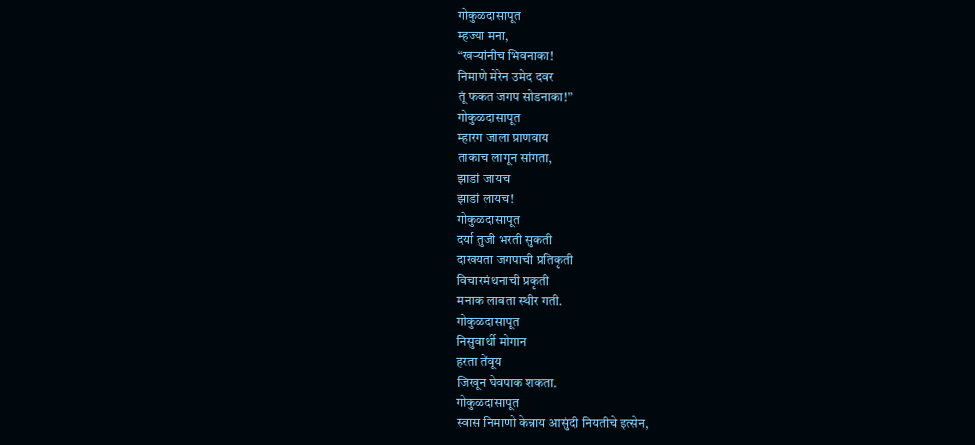गोकुळदासापूत
म्हज्या मना,
“खऱ्यांनीच भिवनाका!
निमाणे मेरेन उमेद दवर
तूं फकत जगप सोडनाका!”
गोकुळदासापूत
म्हारग जाला प्राणवाय
ताकाच लागून सांगता,
झाडां जायच
झाडां लायच!
गोकुळदासापूत
दर्या तुजी भरती सुकती
दाखयता जगपाची प्रतिकृती
विचारमंथनाची प्रकृती
मनाक लाबता स्थीर गती.
गोकुळदासापूत
निसुवार्थी मोगान
हरता तेंवूय
जिखून घेवपाक शकता.
गोकुळदासापूत
स्वास निमाणो केन्नाय आसुंदी नियतीचे इत्सेन,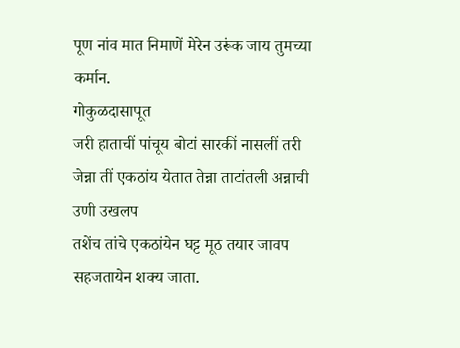पूण नांव मात निमाणें मेरेन उरूंक जाय तुमच्या कर्मान.
गोकुळदासापूत
जरी हाताचीं पांचूय बोटां सारकीं नासलीं तरी
जेन्ना तीं एकठांय येतात तेन्ना ताटांतली अन्नाची उणी उखलप
तशेंच तांचे एकठांयेन घट्ट मूठ तयार जावप सहजतायेन शक्य जाता.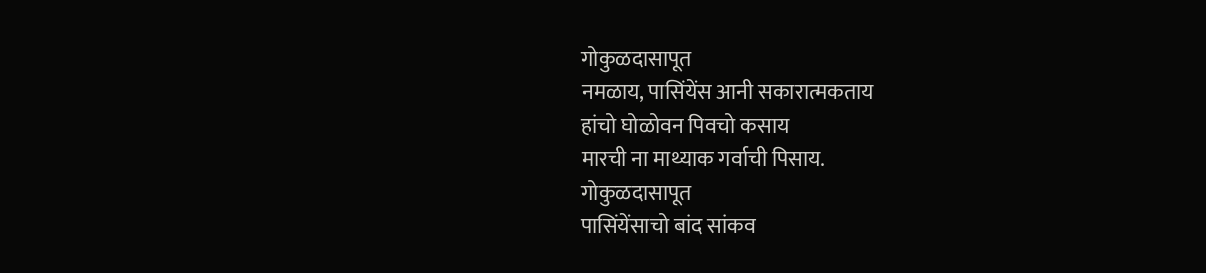गोकुळदासापूत
नमळाय, पासिंयेंस आनी सकारात्मकताय
हांचो घोळोवन पिवचो कसाय
मारची ना माथ्याक गर्वाची पिसाय.
गोकुळदासापूत
पासिंयेंसाचो बांद सांकव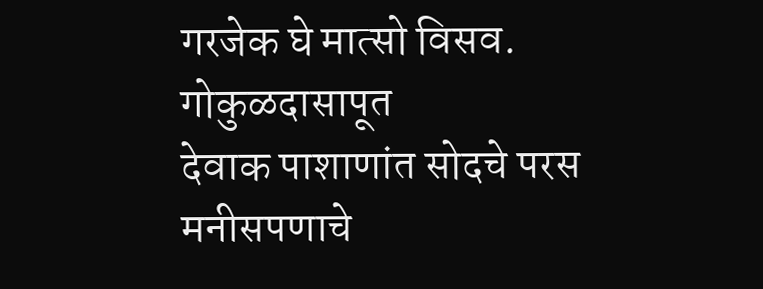गरजेक घे मात्सो विसव.
गोकुळदासापूत
देवाक पाशाणांत सोदचे परस
मनीसपणाचे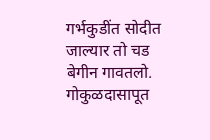गर्भकुडींत सोदीत
जाल्यार तो चड बेगीन गावतलो.
गोकुळदासापूत